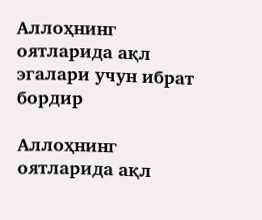Аллоҳнинг оятларида ақл эгалари учун ибрат бордир

Аллоҳнинг оятларида ақл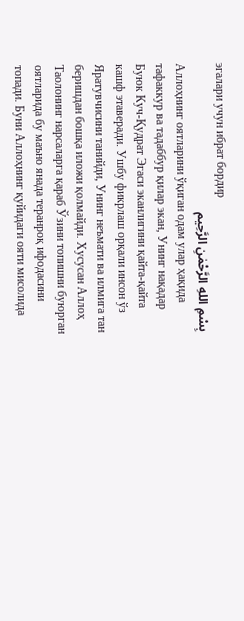эгалари учун ибрат бордир
بِسْمِ اللهِ الرَّحْمٰنِ الرَّحِيم
Аллоҳнинг оятларини ўқиган одам улар ҳақида тафаккур ва тадаббур қилар экан, Унинг нақадар Буюк Куч-Қудрат Эгаси эканлигини қайта-қайта кашф этаверади. Ушбу фикрлаш орқали инсон ўз Яратувчисини танийди, Унинг неъмати ва илмига тан беришдан бошқа иложи қолмайди. Хусусан Аллоҳ Таолонинг нарсаларга қараб Ўзини топишни буюрган оятларида бу маъно янада теранроқ ифодасини топади. Буни Аллоҳнинг қуйидаги ояти мисолида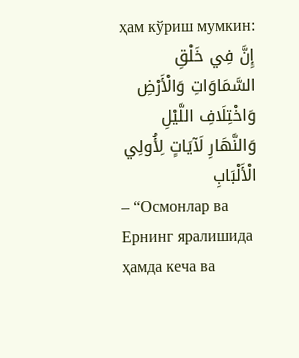ҳам кўриш мумкин:
إِنَّ فِي خَلْقِ السَّمَاوَاتِ وَالْأَرْضِ وَاخْتِلَافِ اللَّيْلِ وَالنَّهَارِ لَآيَاتٍ لِأُولِي الْأَلْبَابِ
– “Осмонлар ва Ернинг яралишида ҳамда кеча ва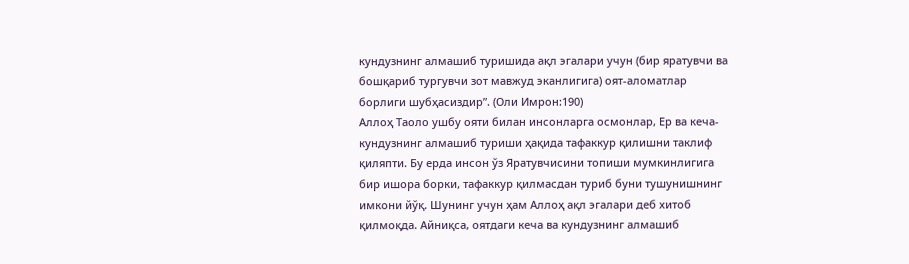кундузнинг алмашиб туришида ақл эгалари учун (бир яратувчи ва бошқариб тургувчи зот мавжуд эканлигига) оят-аломатлар борлиги шубҳасиздир”. (Оли Имрон:190)
Аллоҳ Таоло ушбу ояти билан инсонларга осмонлар, Ер ва кеча-кундузнинг алмашиб туриши ҳақида тафаккур қилишни таклиф қиляпти. Бу ерда инсон ўз Яратувчисини топиши мумкинлигига бир ишора борки, тафаккур қилмасдан туриб буни тушунишнинг имкони йўқ. Шунинг учун ҳам Аллоҳ ақл эгалари деб хитоб қилмоқда. Айниқса, оятдаги кеча ва кундузнинг алмашиб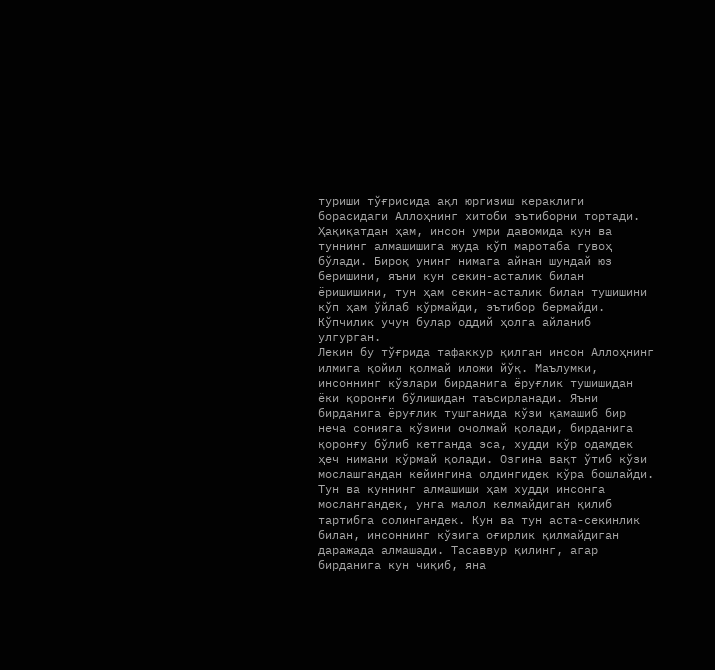туриши тўғрисида ақл юргизиш кераклиги борасидаги Аллоҳнинг хитоби эътиборни тортади. Ҳақиқатдан ҳам, инсон умри давомида кун ва туннинг алмашишига жуда кўп маротаба гувоҳ бўлади. Бироқ унинг нимага айнан шундай юз беришини, яъни кун секин-асталик билан ёришишини, тун ҳам секин-асталик билан тушишини кўп ҳам ўйлаб кўрмайди, эътибор бермайди. Кўпчилик учун булар оддий ҳолга айланиб улгурган.
Лекин бу тўғрида тафаккур қилган инсон Аллоҳнинг илмига қойил қолмай иложи йўқ. Маълумки, инсоннинг кўзлари бирданига ёруғлик тушишидан ёки қоронғи бўлишидан таъсирланади. Яъни бирданига ёруғлик тушганида кўзи қамашиб бир неча сонияга кўзини очолмай қолади, бирданига қоронғу бўлиб кетганда эса, худди кўр одамдек ҳеч нимани кўрмай қолади. Озгина вақт ўтиб кўзи мослашгандан кейингина олдингидек кўра бошлайди. Тун ва куннинг алмашиши ҳам худди инсонга мослангандек, унга малол келмайдиган қилиб тартибга солингандек. Кун ва тун аста-секинлик билан, инсоннинг кўзига оғирлик қилмайдиган даражада алмашади. Тасаввур қилинг, агар бирданига кун чиқиб, яна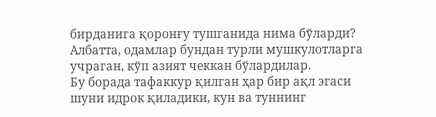бирданига қоронғу тушганида нима бўларди? Албатта, одамлар бундан турли мушкулотларга учраган, кўп азият чеккан бўлардилар.
Бу борада тафаккур қилган ҳар бир ақл эгаси шуни идрок қиладики, кун ва туннинг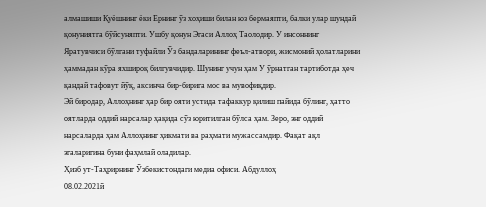алмашиши Қуёшнинг ёки Ернинг ўз хоҳиши билан юз бермаяпти, балки улар шундай қонуниятга бўйсуняпти. Ушбу қонун Эгаси Аллоҳ Таолодир. У инсоннинг Яратувчиси бўлгани туфайли Ўз бандаларининг феъл-атвори, жисмоний ҳолатларини ҳаммадан кўра яхшироқ билгувчидир. Шунинг учун ҳам У ўрнатган тартиботда ҳеч қандай тафовут йўқ, аксинча бир-бирига мос ва мувофиқдир.
Эй биродар, Аллоҳнинг ҳар бир ояти устида тафаккур қилиш пайида бўлинг, ҳатто оятларда оддий нарсалар ҳақида сўз юритилган бўлса ҳам. Зеро, энг оддий нарсаларда ҳам Аллоҳнинг ҳикмати ва раҳмати мужассамдир. Фақат ақл эгаларигина буни фаҳмлай оладилар.
Ҳизб ут-Таҳрирнинг Ўзбекистондаги медиа офиси. Абдуллоҳ
08.02.2021й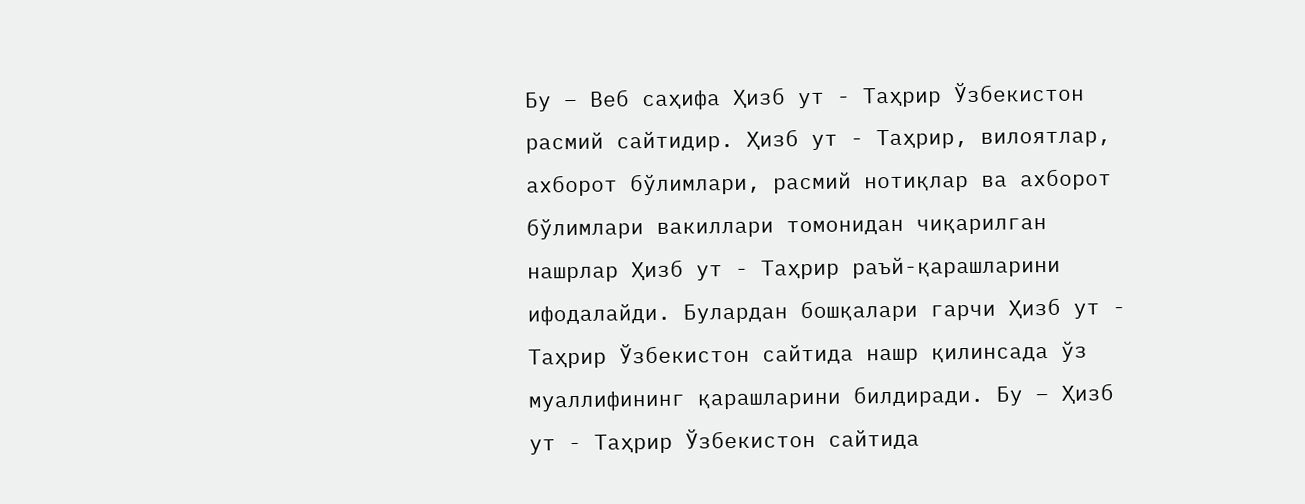Бу – Веб саҳифа Ҳизб ут - Таҳрир Ўзбекистон расмий сайтидир. Ҳизб ут - Таҳрир, вилоятлар, ахборот бўлимлари, расмий нотиқлар ва ахборот бўлимлари вакиллари томонидан чиқарилган нашрлар Ҳизб ут - Таҳрир раъй-қарашларини ифодалайди. Булардан бошқалари гарчи Ҳизб ут - Таҳрир Ўзбекистон сайтида нашр қилинсада ўз муаллифининг қарашларини билдиради. Бу – Ҳизб ут - Таҳрир Ўзбекистон сайтида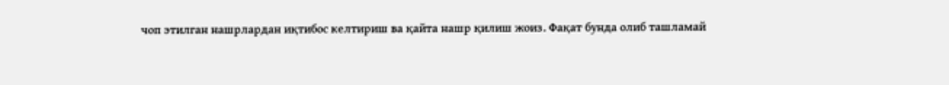чоп этилган нашрлардан иқтибос келтириш ва қайта нашр қилиш жоиз. Фақат бунда олиб ташламай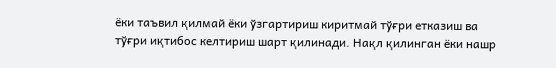ёки таъвил қилмай ёки ўзгартириш киритмай тўғри етказиш ва тўғри иқтибос келтириш шарт қилинади. Нақл қилинган ёки нашр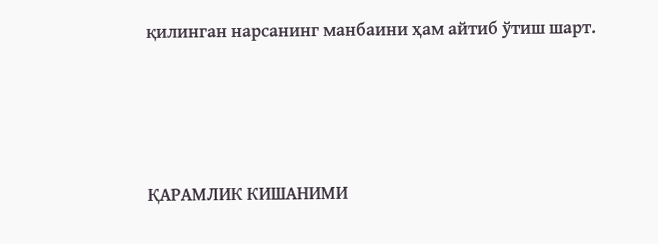қилинган нарсанинг манбаини ҳам айтиб ўтиш шарт.




ҚАРАМЛИК КИШАНИМИ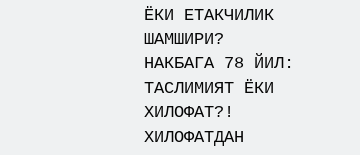ЁКИ ЕТАКЧИЛИК ШАМШИРИ?
НАКБАГА 78 ЙИЛ: ТАСЛИМИЯТ ЁКИ ХИЛОФАТ?!
ХИЛОФАТДАН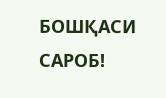БОШҚАСИ САРОБ!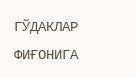ГЎДАКЛАР ФИҒОНИГА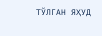ТЎЛГАН ЯҲУД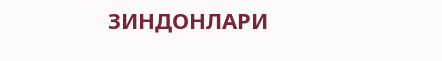ЗИНДОНЛАРИ